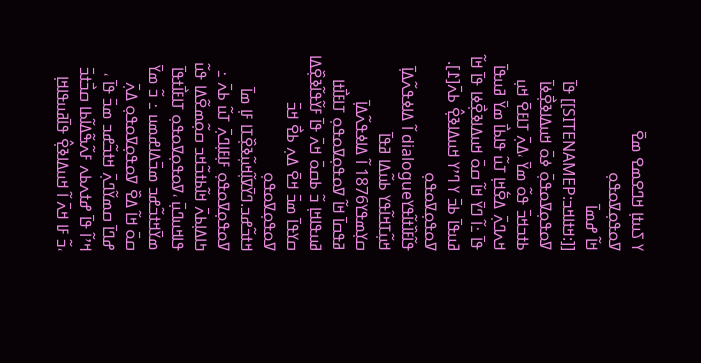ߌ ߖߎߙߊ߲ ߞߣߐߘߐ ߘߐ߫
ߜߋߟߋ߲ߜߋߟߋ߲
ߞߊ߬ ߝߘߊ߫ [[:ߞߙߊߞߏ:SITENAMEP]] ߟߊ߫
ߜߋߟߋ߲ߜߋߟߋ߲߫ ߦߋ߫ ߞߎߡߊߢߐ߲߯ߦߊ߫ ߕߙߏߞߏ߫ ߟߋ߬ ߘߌ߫ ،ߡߍ߲߫ ߠߊߓߐ߫ ߞߎ߲ ߞߍߣߍ߲߫ ߡߐ߱ߞߊ߲ ߠߎ߬ ߟߊߕߊ߯ ߘߌ߫ ߥߎߟߊ߫ ߟߊ߫ ߸ߊ߬ ߣߌ߫ ߞߊ߬ ߛߋ߫ ߞߎߡߊߢߐ߲߯ߦߊ ߟߊ߫ ߞߊ߬ ߥߎߟߊ߫ ߕߏ߫ ߌ ߣߴߌ ߞߎߡߊߢߐ߲߮ ߕߍ߫[߁].
ߜߋߟߋ߲ߜߋߟߋ߲
ߟߊ߬ߓߊ߰ߙߊ߬ߟߌdialogue ߊ߬ ߡߊߦߟߍ߬ߡߊ߲߫
ߞߎ߲߬ߠߞߊ߬ߟߌ ߕߎ߬ߡߊ ߥߟߊ߫ ߛߌ߲ߘߟߌ1876 ߊ߬ ߡߊߦߟߍ߬ߡߊ߲߫
ߥߟߛߊ߫ ߞߊ߬ ߜߋߟߋ߲ߜߋߟߋ߲ ߠߊߓߊ߯ߙߊ ߥߎߟߊߞߊ߲ ߏ߬ ߕߛߋ߫ ߞߍ߫ ߟߊ߫ ߓߌ߬ߟߊ߬ߢߐ߲߰ߡߊ ߛߌߟߊ߫ ߘߏ߫ ߞߐ߫ ߡߍ߲ ߕߐ߯ ߞߏ߫ ߜߋߟߋ߲ߜߋߟߋ߲ ߞߙߏ߬ߝߏ.ߣߌ߫ߜߊ߲߬ߞߎ߲߬ߢߐ߲߰ߠߊ ߓߊ߲ ߘߊ߫ ߜߋߟߋ߲ߜߋߟߋ߲ ߓߊ߲ߓߊ߲ߣߍ߲߫ ߠߎ߬ ߕߍ߫ ߸ ߤߊߡߊ߲ߕߍ߫ ߞߊ߬ߕߙߏ߬ߞߏ ߛߋ߲߬ߘߐ߬ߡߊ ߟߎ߬ ߟߊߞߎߣߎ߲߫ ،ߜߋߟߋ߲ߜߋߟߋ߲ ߠߊߓߊ߯ߙߟߊ߫ ߘߌ߫ߞߙߏ߬ߝߏ ߘߏ߫ߡߊߝߘߎ ߸ ߏ߬ ߘߌ߫ ߛߋ߫ ߞߊ߬ ߡߐ߰ ߜߋߟߋ߲ߜߋߟߋ߲ ߡߍ߲߫ ߝߣߊ߫ ߛߘߌ߬ߣߍ߲߫ ߞߙߏ߬ߝߏ ߘߏ߫ ߟߊ߫ ، ߞߴߊ߬ ߟߊ߫ ߝߙߍߕߍ ߓߍ߬ߒ߬ߡߊ߬ߕߊ ߛߏ߯ߙߏ߫ ،ߏ߬ ߓߊ ߞߍ߫ ߊ߬ ߞߎߡߊߢߐ߲߮ ߟߊ߫ߥߎߟߊߞߊ߲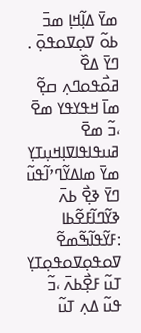ߘߌ߫ ߡߊ߲߬ߞߊ߲ ߘߏ߫ ߕߋ߬ ߜߋ߲ߜߋߟߋ߲߫ . ߣߌ߫ ߡߐ߰ ߥߋ߯ߟߋߣߍ߲ ߛߐ߲߬ ߘߊ߫ ߞߟߌߟߌ ߘߐ߫ ،ߏ߬ ߘߐ߫ ߥߎߟߊߟߊߜߊ߲ߞߎ߲ߠߌ߲ ߘߌ߫ ߘߊߡߌ߬ߣߴߊ߬ߟߎ߬ ߣߌ߫ ߢߐ߲߯ ߕߍ߫
ߢߌ߬ߣߊ߬ߓߐ߬ߕߊ :ߓߌ߬ߟߊ߬ߒ߬ߘߐ߬ ߜߋߟߋ߲ߜߋߟߋ߲ߠߌ߲ ߠߎ߬ ߓߐ߲߯ߕߍ߫ ،ߏ߬ ߟߎ߬ ߡߍ߲ ߠߎ߬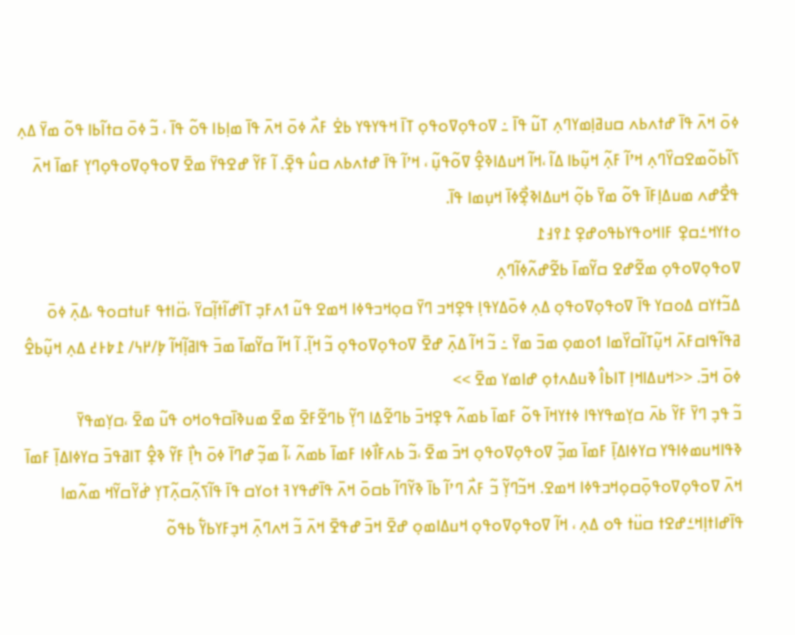ߦߋ߫ ߞߍ߫ ߟߊ߫ ߝߙߍߕߍ ߛߎߥߊ߲ߘߌߣߍ߲ ߠߎ߬ ߟߊ߫ ߸ ߜߋߟߋ߲ߜߋߟߋ߲ ߠߊ߫ ߞߟߌߟߌ ߕߐ߭ ߓߍ߯ ߦߋ߫ ߞߍ߫ ߟߊ߫ ߘߊ߲ߕߊ ߟߋ߬ ߟߊ߫ ، ߏ߬ ߦߋ߫ ߛߙߊ߬ߕߊ ߟߋ߬ ߘߌ߫ ߡߍ߲ ߖߊ߬ߕߋ߬ߘߐߛߌ߰ߣߍ߲ ߞߴߊ߬ ߓߍ߲߬ ߞߎ߲߬ߕߊ ߡߊ߬ ،ߞߊ߬ ߞߎߡߊߢߐ߲߮ ߜߋ߬ߟߎ߲߬ ، ߞߴߊ߬ ߟߊ߫ ߝߙߍߕߍ ߛߎ߮ ߟߐ߲߫. ߊ߬ ߓߌ߬ ߝߐߟߌ߫ ߘߐ߫ ߜߋߟߋ߲ߜߋߟߋ߲ߣߌ߲ ߓߘߊ߫ ߞߍ߫ ߟߐ߯ߝߍ ߘߎߡߊ߲ߓߊ߫ ߟߋ߬ ߘߌ߫ ߕߋ߲߬ ߞߎߡߊߢߐ߲߯ߦߊ߫ ߞߎ߲ߘߊ ߟߊ߫.
ߋߙߌߞߑߛߐ߲ ߓߊߞߋߟߌߕߟߋߝߐ߲ ߁߉߃߁
ߜߋߟߋ߲ߜߋߟߋ߲ ߘߐ߬ߝߐ ߛߌ߬ߘߊ߫ ߕߐ߬ߝߍ߬ߦߊ߬ߣߍ߲
ߡߏ߬ߙߌߛ ߡߋߛߌ ߟߊ߫ ߜߋߟߋ߲ߜߋߟߋ߲ ߡߍ߲ ߦߋ߫ߡߌߟߊ߲ ߟߐ߲ߞߏ ߣߌ߫ ߛߋ߲ߞߏߟߦߊ ߞߘߐ ߟߎ߬ ߗߍߓߏ߲ ߠߊ߫ߝߊ߬ߙߊ߲߬ߛߌ߫ ،ߛ߳ߊߙߟ ߓߎߙߛߋߟ ،ߡߍ߲߫ ߦߋ߫ ߥߟߊ߬ߟߊߛߓߍ߫ ߞߎ߲߬ߠߊ߬ߛߌ߰ߘߊ ߗߋߘߋ߲ ߘߏ߫ ߘߌ߫ ߸ ߏ߬ ߞߊ߬ ߡߍ߲߫ ߝߐ߫ ߜߋߟߋ߲ߜߋߟߋ߲ ߏ߬ ߞߊ߲߬. ߊ߬ ߞߊ߬ ߛߌ߬ߘߊ߫ ߘߏ߫ ߟߊߥߊ߲߬ߞߊ߬ ߈߲/߂߆/ ߁߈߅߄ ߡߍ߲ ߞߎ߲߬ߕߐ߮ ߦߋ߫ ߞߏ߫. <<ߞߎߡߊߞߊ߲ ߠߊߕߊ߮ ߢߎߡߍߙߋ߲ ߝߊߘߌ ߘߐ߫ >>
ߏ߬ ߟߏ߲ ߣߌ߫ ߓߌ߬ ߕߍ߫ ߛߌ߲ߘߟߌߟߊ ߦߙߌߞߊ߫ ߟߋ߬ ߓߘߊ߫ ߕߘߍ߬ ߟߐ߲ߞߏ߫ ߕߣߐ߬ߡߊ ߣߌ߲߬ ߕߣߐ߬ߓߐ߫ ߘߐ߫ ߘߎߢߊ߫ߛߟߋߞߋ ߟߎ߬ ߘߐ߫ ،ߛߌ߲ߘߟߌ߫ ߢߟߊߞߎߘߦߊߟߌ ߛߌߦߊߡߊ߲߫ ߓߘߊ߫ ߘߏ߲߬ ߜߋߟߋ߲ߜߋߟߋ߲ ߞߏ߫ ߘߐ߫ ،ߏ߬ ߕߍߓߊ߯ߦߊ ߓߘߊ߫ ߕߘߍ߬ ،ߊ߬ ߘߏ߲߬ ߝߣߊ߫ ߦߋ߫ ߤߊ߲߯ ߓߌ߬ ߢߐ߲߮ ߠߊߥߟߏ߫ ߛߌߦߊߡߊ߲߫ ߓߘߊ߫ ߞߍ߫ ߜߋߟߋ߲ߜߋߟߋ߲߫ߛߋ߲ߞߏߟߦߊ ߞߘߐ. ߞߏ߬ߣߌ߲߬ ߏ߬ ߓߍ߯ ߣߴߊ߬ ߕߊ߫ ߢߌ߬ߣߊ߬ ߕߛߋ߫ ߞߍ߫ ߟߊ߫ߝߟߌߔ ߙߋߌߛ ߟߊ߫ ߟߊ߬ߖߍ߲߬ߛߍ߲߬ߠߌ߲ ߝ߭ߌ߬ߛߌ߬ߞ ߘߍ߬ߘߊ ߟߊ߫ߝߊߙߊ߲ߞߑߝߐߙ ߛߎ߳ߙ ߟߋ ߡߍ߲ ، ߞߊ߬ ߜߋߟߋ߲ߜߋߟߋ߲ ߞߎߡߊߘߋ߲ ߝߐ߫ ߞߏ߫ ߝߟߐ߫ ߞߍ߫ ߏ߬ ߞߍߣߍ߲߫ ߞߏ߲ߓߌߕߌ߱ ߕߟߋ߬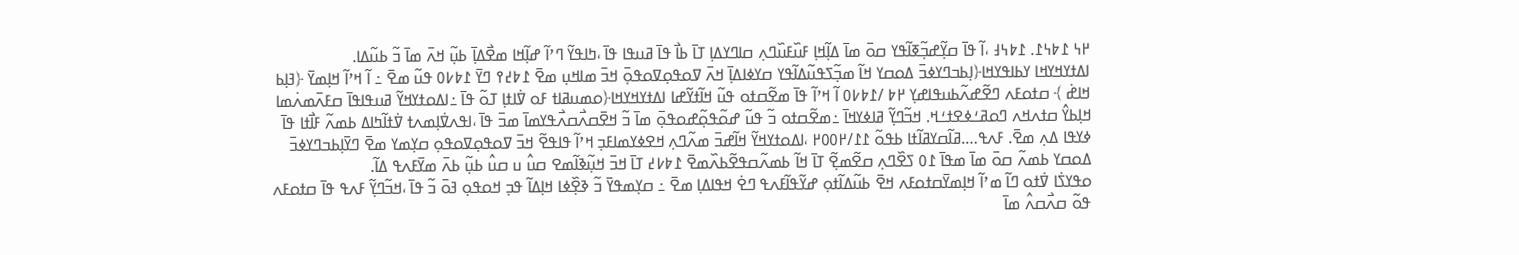߂߆ ߁߈߆߁. ߁߈߆߃ ،ߊ߬ ߟߊ߫ ߛߌ߲߬ߝߏ߲߬ߧߊ߬ߟߌ ߛߋ߫ ߘߊ߫ ߡߊ߲߬ߞߊ߲ ߓߎ߰ߓߎ߰ߣߍ߲ ߛߊߣߌߡߊ߲ ߠߊ߫ ߕߊ߯ ߟߊ߫ ߥߎߟߊ ߟߊ߫ ،ߤߊߟߌ߬ ߣߴߊ߬ ߝߊ߲߬ߞߊ ߘߐ߯ߡߊ߲߫ ߕߎ߲߬ ߞߍ߫ ߘߊ߫ ߏ߬ ߕߎ߬ߡߊ.
ߊߡߙߌߞߌߞߊ ߌߕߊߟߌߞߊ﴿ߊ߲ߕߏߣߌߦߏ߫ ߡߋߛߌ ߞߊ߬ ߘߏ߲߬ߖߟߎ߬ߡߊ߬ߟߌ ߛߌߦߊߡߊ߲߫ ߞߍ߫ ߜߋߟߋ߲ߜߋߟߋ߲߫ ߞߏ߫ ߘߊߞߎ߲ ߘߐ߫ ߁߈߄߉ ߣߌ߫ ߁߈߇߀ ߟߎ߬ ߘߐ߫ ߸ ߊ߬ ߞߴߊ߬ ߞߊ߲ߘߌ߫ ﴿ߔߊ߲ߕ ߞߊߝ߭ ﴾ ߛߙߋߓߍ ߣߐ߬ߝߍ߬ߕߎߟߊߝߌ߲ ߂߈ /߁߈߇߀ ߊ߬ ߞߴߊ߬ ߟߊ߫ ߘߐ߬ߛߙߋ ߟߎ߬ ߞߊ߬ߙߌ߬ߝߊ ߊߡߙߌߞߌߞߊ﴿ߋߘߎߥߊߙ ߓߋ ߜ߭ߊߙߊ߲ ߠߋ߬ ߟߊ߫ ߸ߊߡߋߙߌߞߌ߬ ߥߎߟߊߟߊ߫ ߛߓߍ߫ߘߍ߭ߘߊ ߞߊ߲ߕߌ߮ ߛߙߍߞߍ ߣߋߥߑߦߐߙߑߞ. ߞߏ߬ߣߌ߲߬ ߥߊߦߌߞߊ߫ ߸ߘߐ߬ߛߙߋ ߏ߬ ߟߎ߬ ߝߋ߬ߟߋ߲߬ߝߋߟߋ߲߫ ߘߊ߫ ߏ߬ ߞߐ߫ߛߍ߯ߛߍ߯ߟߌߘߊ߫ ߘߏ߫ ߟߊ߫ ،ߊߟߍߜ߭ߊ߲ߘߍߙ ߜ߭ߙߊ߬ߤߊߡ ߕߘߍ߬ ߓߊ߯ߙߊ ߟߊ߫ ߦߌߟߊ ߡߍ߲ ߘߐ߫. ߓߍߟ….ߥߊ߬ߛߌߥߊ߬ߙߊ ߕߟߋ߬ ߁߁/߂߀߀߂ ،ߊߡߋߙߌߞߌ߬ ߞߊ߬ߝߏ߫ ߘߍ߬ߣߍ߲ ߞߐߦߌߘߊߓߏ߲ ߞߴߊ߬ ߟߊߟߐ߬ ߞߏ߫ ߜߋߟߋ߲ߜߋߟߋ߲ ߛߌ߲ߘߌ ߘߐ߫ ߣߌ߫ߊ߲ߕߏߣߌߦߏ߫ ߡߋߛߌ ߕߘߍ߬ ߛߋ߫ ߘߊ߫ ߘߟߊ߫ ߁߀ ߖߐ߰ߣߍ߲ ߛߐ߬ߘߐ߲߬ ߠߊ߫ ߞߊ߬ ߕߘߍ߬ߛߟߐ߬ߕߍ߰ߘߐ߫ ߁߈߇߄ ߠߊ߫ ߞߏ߫ ߞߎ߲߬ߢߊ߬ߘߐ ߛߎ߮ ߎ ߛߎ߮ ߕߎ߲߬ ߕߍ߫ ߘߌ߫ߓߍߟ ߡߊ߬.
ߋߟߌߖ߭ߊ ߜ߭ߙߋ ߣߊ߬ ߘߴߊ߬ ߞߊ߲ߘߌ߫ߛߙߋߓߍ ߞߐ߫ ߕߎ߬ߡߊ߬ߙߋ߲ ߝߌ߬ߟߊ߬ߓߍߟ ߣߐ߭ ߞߟߊߡߊ߲ ߘߐ߫ ߸ ߛߌ߲ߘߟߌ߫ ߏ߬ ߢߐ߲߰ߦߊ ߞߊ߲ߡߊ߬ ߟߏ߲ ߞߋߟߋ߲ ߔߋ߫ ߏ߬ ߟߊ߫ ،ߞߏ߬ߣߌ߲߬ ߓߍߟ ߟߊ߫ ߛߙߋߓߍ ߟߋ߬ ߛߍ߯ߛߍ߮ ߘߊ߫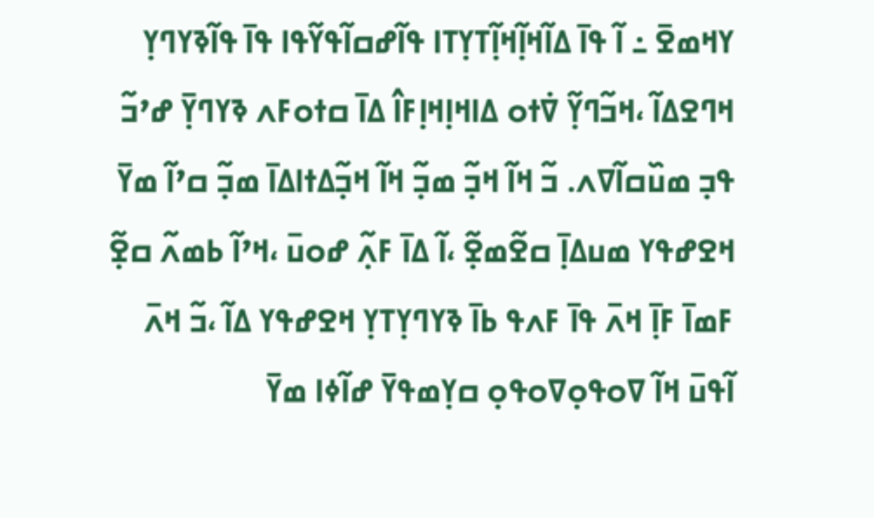ߌߞߘߐ߫ ߸ ߊ߬ ߟߊ߫ ߡߊ߬ߞߊ߲߬ߞߊ߲߬ߠߌ߲ߠߊ ߟߊ߬ߝߛߊ߬ߟߌ߬ߟߊ ߟߊ߫ ߟߊ߬ߢߌߣߌ߲ ߞߣߐߡߊ߬ ،ߞߏ߬ߣߌ߲߬ ߜ߭ߙߋ ߡߊߞߊ߲ߞߊ߲ߓߊ߮ ߡߊ߫ ߛߙߋߓߍ ߢߌߣߌ߲߫ ߝߴߏ߬ ߟߏ߲ ߘߎ߰ߛߊ߬ߜߍ. ߏ߬ ߞߊ߬ ߞߏ߲߬ ߘߏ߲߬ ߞߊ߬ ߞߏ߲߬ߡߙߊߡߊ߫ ߘߏ߲߬ ߛߴߊ߬ ߘߌ߫ ߞߐߝߟߌ ߘߎߡߊ߲߫ ߛߐ߬ߘߐ߲߬ ،ߊ߬ ߡߊ߫ ߓߍ߲߬ ߝߋߎ߫ ،ߞߴߊ߬ ߕߘߍ߬ ߛߐ߲߬ ߓߘߊ߫ ߓߊ߲߫ ߞߍ߫ ߟߊ߫ ߓߍߟ ߕߊ߫ ߢߌߣߌ߲ߠߌ߲ ߞߐߝߟߌ ߡߊ߬ ،ߏ߬ ߞߍ߫ ߊ߬ߟߎ߫ ߞߊ߬ ߜߋߟߋ߲ߜߋߟߋ߲ ߛߌ߲ߘߟߌ߫ ߝߊ߬ߦߊ ߘߌ߫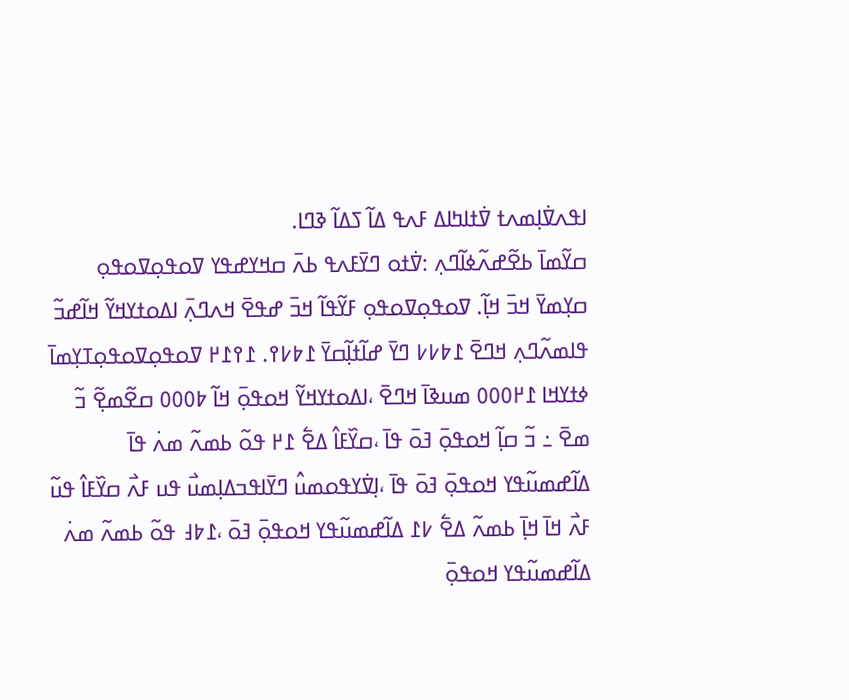ߊߟߍߜ߭ߊ߲ߘߍߙ ߜ߭ߙߊߤߊߡ ߓߍߟ ߡߊ߬ ߖߡߊ߬ ߢߣߊ.
ߛߌ߬ߘߊ߫ ߕߐ߬ߝߍ߬ߦߊ߬ߣߍ߲ :ߜ߭ߙߋ ߣߌ߫ߓߍߟ ߕߍ߫ ߛߞߌߝߟߌ ߜߋߟߋ߲ߜߋߟߋ߲ ߛߌ߲ߘߌ߫ ߞߏ߫ ߞߊ߲߬. ߜߋߟߋ߲ߜߋߟߋ߲ ߓߌ߬ߟߊ߬ ߞߏ߫ ߝߟߐ߫ ߞߍߣߍ߲߫ ߊߡߋߙߌߞߌ߬ ߞߊ߬ߝߏ߬ ߟߊߘߍ߬ߣߍ߲ ߞߣߐ߫ ߁߈߇߇ ߣߌ߫ ߝߊ߬ߙߊ߲߬ߛߌ߫ ߁߈߇߉. ߁߉߁߂ ߜߋߟߋ߲ߜߋߟߋ߲ߠߌ߲ߘߊ߫ ߦߙߌߞߊ ߁߂߀߀߀ ߘߎߢߊ߫ ߞߣߐ߫ ،ߊߡߋߙߌߞߌ߬ ߞߋߟߋ߲߫ ߞߊ߬ ߈߀߀߀ ߛߐ߬ߘߐ߲߬ ߏ߬ ߘߐ߫ ߸ ߏ߬ ߛߊ߲߬ ߞߋߟߋ߲߫ ߔߋ߫ ߟߊ߫ ،ߛߌ߰ߓߊ߮ ߡߐ߱ ߁߂ ߟߋ߬ ߕߘߍ߬ ߘߍ߭ ߟߊ߫ ߡߊ߬ߝߘߎ߬ߟߌ ߞߋߟߋ߲߫ ߔߋ߫ ߟߊ߫ ،ߊ߲ߜ߭ߌߟߋߘߎ߮ ߣߌ߫ߊߟߏߡߊ߲ߘߎ߯ ߟߎ ߓߍ߯ ߛߌ߰ߓߊ߮ ߟߎ߬ ߓߍ߯ ߞߊ߫ ߞߊ߲߫ ߕߘߍ߬ ߡߐ߱ ߇߁ ߡߊ߬ߝߘߎ߬ߟߌ ߞߋߟߋ߲߫ ߔߋ߫ ،߁߈߃ ߟߋ߬ ߕߘߍ߬ ߘߍ߭ ߡߊ߬ߝߘߎ߬ߟߌ ߞߋߟߋ߲߫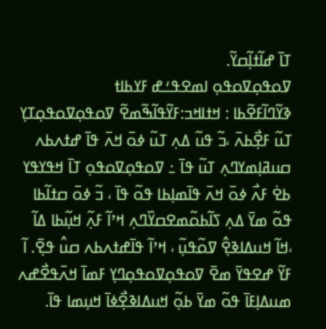ߠߊ߫ ߝߊ߬ߙߊ߲߬ߛߌ߬.
ߜߋߟߋ߲ߜߋߟߋ߲ ߊߘߐߟߑߝ ߓߌߕߊߙ
ߢߌ߬ߣߊ߬ߓߐ߬ߕߊ : ߞߙߊߞߏ:ߓߌ߬ߟߊ߬ߒ߬ߘߐ߬ ߜߋߟߋ߲ߜߋߟߋ߲ߠߌ߲ ߠߎ߬ ߓߐ߲߯ߕߍ߫ ،ߏ߬ ߟߎ߬ ߡߍ߲ ߠߎ߬ ߦߋ߫ ߞߍ߫ ߟߊ߫ ߝߙߍߕߍ ߛߎߥߊ߲ߘߌߣߍ߲ ߠߎ߬ ߟߊ߫ ߸ ߜߋߟߋ߲ߜߋߟߋ߲ ߠߊ߫ ߞߟߌߟߌ ߕߐ߭ ߓߍ߯ ߦߋ߫ ߞߍ߫ ߟߊ߫ߘߊ߲ߕߊ ߟߋ߬ ߟߊ߫ ، ߏ߬ ߦߋ߫ ߛߙߊ߬ߕߊ ߟߋ߬ ߘߌ߫ ߡߍ߲ ߖߊ߬ߕߋ߬ߘߐߛߌ߰ߣߍ߲ ߞߴߊ߬ ߓߍ߲߬ ߞߎ߲߬ߕߊ ߡߊ߬ ،ߞߊ߬ ߞߎߡߊߢߐ߲߮ ߜߋ߬ߟߎ߲߬ ، ߞߴߊ߬ ߟߊ߫ߝߙߍߕߍ ߛߎ߮ ߟߐ߲߫. ߊ߬ ߓߌ߬ ߝߐߟߌ߫ ߘߐ߫ ߜߋߟߋ߲ߜߋߟߋ߲ߣߌ߲ ߓߘߊ߫ ߞߍ߫ߟߐ߯ߝߍ ߘߎߡߊ߲ߓߊ߫ ߟߋ߬ ߘߌ߫ ߕߋ߲߬ ߞߎߡߊߢߐ߲߯ߦߊ߫ ߞߎ߲ߘߊ ߟߊ߫.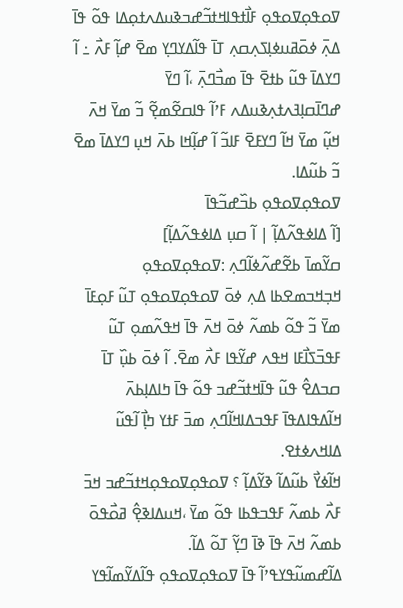ߜߋߟߋ߲ߜߋߟߋ߲ ߓߊ߯ߙߟߊߞߙߏ߬ߝߏߢߎߡߍߙߋ߲ߡߊ ߟߋ߬ ߟߊ߫ ߡߍ߲߫ ߦߋ߫ߥߎߦߊ߲ߖߍ߲ߛߍ߲ ߠߊ߫ ߟߊ߬ߡߌߣߌ߲ ߘߐ߫ ߝߊ߲߬ ߓߍ߯ ߸ ߊ߬ ߣߌߡߊ߫ ߟߎ߬ ߕߙߐ߫ ߟߊ߫ ߘߏ߯ߣߍ߲߫ ،ߊ߬ ߣߌ߫ ߝߣߊ߫ߛߊ߲ߔߍߙߍ߲ߢߎߡߍ ߓߴߊ߬ ߟߊߛߐ߬ߘߐ߲߬ ߏ߬ ߘߌ߫ ߞߍ߫ ߞߎ߲߬ ߘߌ߫ ߞߊ߬ ߣߌߓߐ߫ ߓߊߏ߬ ߊ߬ ߝߊ߲߬ߞߊ ߕߍ߫ ߞߎ߲ ߣߌߡߊ߫ ߘߐ߫ ߏ߬ ߕߎ߬ߡߊ.
ߜߋߟߋ߲ߜߋߟߋ߲ ߕߏ߰ߝߏ߬ߟߊ߫
[ߊ߬ ߡߊߦߟߍ߬ߡߊ߲߬ | ߊ߬ ߛߎ߲ ߡߊߦߟߍ߬ߡߊ߲߬]
ߛߌ߬ߘߊ߫ ߕߐ߬ߝߍ߬ߦߊ߬ߣߍ߲ :ߜߋߟߋ߲ߜߋߟߋ߲ ߞߏ߲ߞߏߘߐߕߊ ߡߍ߲ ߦߋ߫ ߜߋߟߋ߲ߜߋߟߋ߲ ߠߎ߬ ߓߋ߲ߓߊ߫ ߘߌ߫ ߏ߬ ߟߋ߬ ߕߘߍ߬ ߦߋ߫ ߞߍ߫ ߟߊ߫ ߞߟߍ߬ߘߋ߲ ߠߎ߬ ߓߟߏ߫ߖߊ߯ߓߊ ߞߟߍ ߝߌ߬ߟߊ ߓߍ߯ ߘߐ߫. ߊ߬ ߦߋ߫ ߕߎ߲߰ ߠߊ߫ ߛߏߡߐ߮ ߟߎ߬ ߟߊ߫ߞߙߏ߬ߝߏ ߟߋ߬ ߟߊ߫ ߤߊߡߊ߲ߕߍ߫ ߞߊ߬ߡߟߊߡߟߊ߫ ߓߟߏߡߊߞߊ߬ߣߍ߲ ߘߏ߫ ߓߙߌ ߤߊ߲߯ ߊ߬ߟߎ߬ ߡߊߞߍߦߙߐ.
ߞߊ߬ߦߌ߯ ߕߎ߬ߡߊ߬ ߢߌ߬ߡߊ߲߬ ؟ ߜߋߟߋ߲ߜߋߟߋ߲ߞߙߏ߬ߝߏ ߞߏ߫ ߓߍ߯ ߕߘߍ߬ ߓߟߏߟߕߊ ߟߋ߬ ߘߌ߫ ،ߞߎߡߊߢߐ߲߮ ߥߋ߯ߟߋ߫ ߕߘߍ߬ ߞߍ߫ ߟߊ߫ ߢߊ߫ ߣߌ߲߬ ߠߋ߬ ߡߊ߬.
ߡߊ߬ߝߘߎ߬ߟߌߟߴߊ߬ ߟߊ߫ ߜߋߟߋ߲ߜߋߟߋ߲ ߟߊ߬ߡߌ߬ߘߊ߬ߟߌ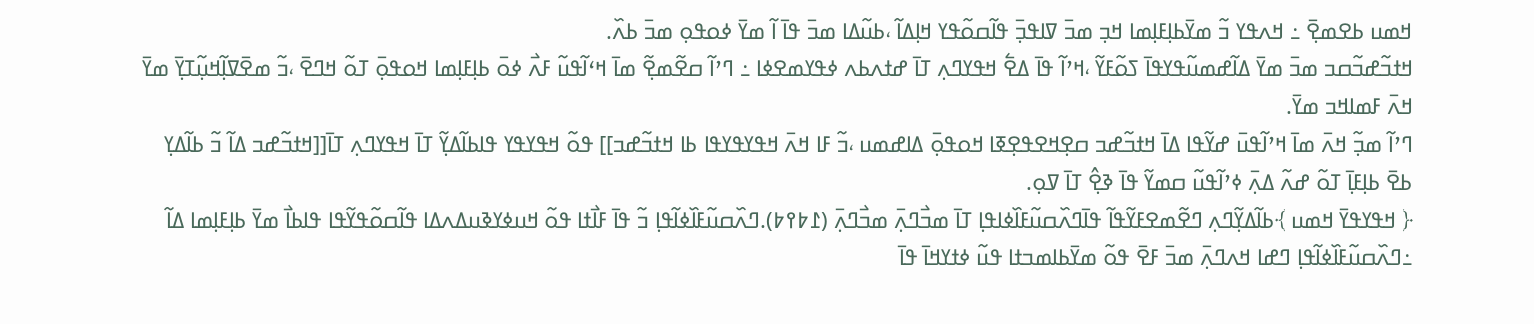ߞߘߎ ߕߐߘߐ߲߫ ߸ ߞߍߟߌ ߏ߬ ߘߌ߫ߕߊ߲ߓߊ߲ߘߊ ߞߏ߲ ߘߏ߫ ߜߊߟߏ߲߫ ߟߊ߬ߛߋ߬ߟߌ ߞߊ߲ߡߊ߬ ،ߕߎ߬ߡߊ ߘߏ߫ ߟߊ߫ ߊ߬ ߘߌ߫ ߦߋߟߋ߲ ߘߏ߫ ߕߍ߰.
ߞߙߏ߬ߝߏ߬ߛߏ ߘߏ߫ ߘߌ߫ ߡߊ߬ߝߘߎ߬ߟߌߟߊ߫ ߖߋ߬ߓߌ߬ ،ߞߴߊ߬ ߟߊ߫ ߡߐ߱ ߞߟߌߣߍ߲ ߠߊ߫ ߝߙߍߕߍ ߦߟߌߘߐߦߊ ߸ ߣߴߊ߬ ߛߐ߬ߘߐ߲߬ ߘߊ߫ ߞߵߊ߬ߟߎ߬ ߓߍ߯ ߦߋ߫ ߕߊ߲ߓߊ߲ߘߊ ߞߋߟߋ߲߫ ߠߋ߬ ߞߣߐ߫ ،ߏ߬ ߘߐ߫ߜߊ߲߬ߞߎ߲߬ߠߌ߲߫ ߘߌ߫ ߞߍ߫ ߓߘߊߞߏ ߘߌ߫.
ߣߴߊ߬ ߘߏ߲߬ ߞߍ߫ ߘߊ߫ ߞߴߊ߬ߟߎ߫ ߝߌ߬ߟߊ ߡߊ߫ ߞߙߏ߬ߝߏ ߛߐ߲ߞߐߟߐ߲ߧߊ ߞߋߟߋ߲߫ ߡߊߝߘߎ ،ߏ߬ ߓߊ ߞߍ߫ ߞߟߌߟߌߟߊ ߕߊ ߞߙߏ߬ߝߏ]] ߟߋ߬ ߞߟߌߟߌ ߟߊߕߊ߬ߡߌ߲߬ ߠߊ߫ ߞߟߌߣߍ߲ ߠߊ߫[[ߞߙߏ߬ߝߏ ߡߊ߬ ߏ߬ ߕߊ߬ߡߌ߲ ߕߐ߫ ߕߊ߲ߓߊ߲߫ ߠߋ߬ ߝߍ߬ ߡߍ߲߫ ߦߴߊ߬ߟߎ߬ ߛߘߌ߬ ߟߊ߫ ߢߐ߲߮ ߠߊ߫ ߜߋ߲.
﴿ ߞߟߌߟߌ߫ ߞߘߎ ﴾ߕߊ߬ߡߌ߲߬ߣߍ߲ ߣߐ߬ߘߐߓߌ߬ߟߊ߬ ߟߊ߫ߣߍ߰ߛߎ߬ߓߊ߰ߦߊߟߊ߲ ߠߊ߫ ߘߏ߯ߣߍ߲߫ ߘߏ߯ߣߍ߲߫ (߁߈߉߈).ߣߍ߰ߛߎ߬ߓߊ߰ߦߊ߬ߟߊ߲ ߏ߬ ߟߊ߫ ߓߊ߯ߙߊ ߟߋ߬ ߞߎߦߌߢߎߡߍߡߊ ߟߊ߬ߛߋ߬ߟߌ߬ߟߊ ߟߊߕߊ߯ ߘߌ߫ ߕߊ߲ߓߊ߲ߘߊ ߡߊ߬ ߸ߣߍ߰ߛߎ߬ߓߊ߰ߦߊ߬ߟߊ߲ ߣߝߊ ߞߍߣߍ߲߫ ߘߏ߫ ߓߐ߫ ߟߋ߬ ߘߌ߫ߕߊߘߏߙߊ ߟߎ߬ ߦߙߌߞߊ߫ ߟߊ߫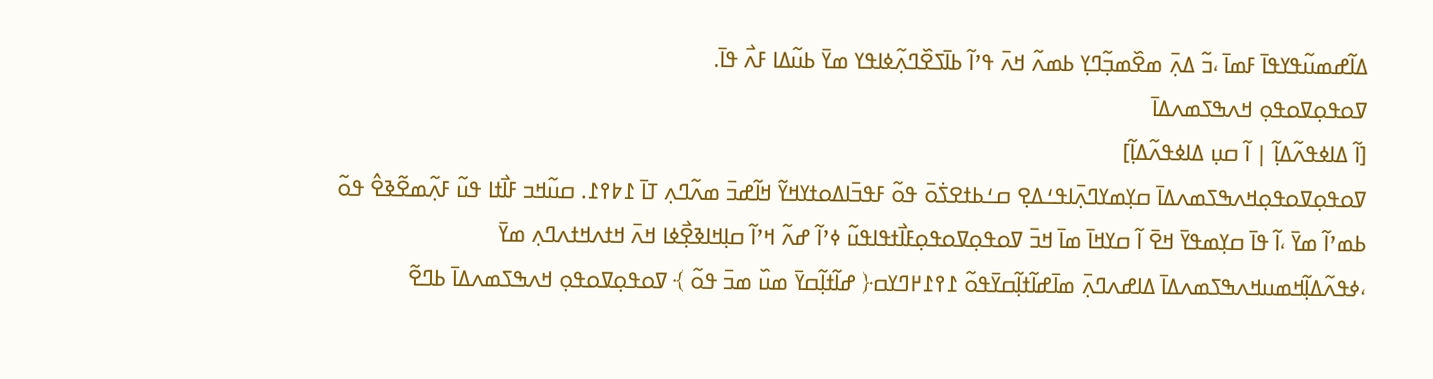ߡߊ߬ߝߘߎ߬ߟߌߟߊ߫ ߓߘߊ߫ ،ߏ߬ ߡߍ߲߫ ߘߐ߰ߘߏ߲߬ߣߌ߲ ߕߘߍ߬ ߞߍ߫ ߟߴߊ߬ ߕߊ߫ߖߐ߰ߣߍ߲߬ߦߊߟߌ ߘߌ߫ ߕߎ߬ߡߊ ߓߍ߯ ߟߊ߫.
ߜߋߟߋ߲ߜߋߟߋ߲ ߞߍߒߖߘߍߡߊ߫
[ߊ߬ ߡߊߦߟߍ߬ߡߊ߲߬ | ߊ߬ ߛߎ߲ ߡߊߦߟߍ߬ߡߊ߲߬]
ߜߋߟߋ߲ߜߋߟߋ߲ߞߍߒߖߘߍߡߊ߫ ߛߌ߲ߘߌߣߍ߲߫ߊߟߑߡߐ߲ ߛߑߕߙߐߖ߭ߋ߫ ߟߋ߬ ߓߟߏ߫ߊߡߋߙߌߞߌ߬ ߞߊ߬ߝߏ߫ ߘߍ߬ߣߍ߲ ߠߊ߫ ߁߈߉߁. ߛߎ߬ߞߏ ߓߊ߯ߙߊ ߟߎ߬ ߓߍ߲߬ߘߐ߬ߢߐ߮ ߟߋ߬ ߕߘߴߊ߬ ߘߌ߫ ،ߊ߬ ߟߊ߫ ߛߌ߲ߘߟߌ߫ ߞߐ߫ ߊ߬ ߛߌߞߊ߫ ߘߊ߫ ߞߏ߫ ߜߋߟߋ߲ߜߋߟߋ߲ߓߊ߯ߙߟߊߟߎ߬ ߦߴߊ߬ ߝߍ߬ ߞߴߊ߬ ߛߊ߲ߞߊߢߐ߲߯ߦߊ ߞߍ߫ ߞߙߍߞߙߍߣߍ߲ ߘߌ߫ ،ߦߟߍ߬ߡߊ߲߬ߞߘߎߞߍߒߖߘߍߡߊ߫ ߡߊߝߍߣߍ߲߫ ߘߊ߫ߝߊ߬ߙߊ߲߬ߛߌ߫ߟߋ߬ ߁߉߁߂ߣߌߛ﴿ ߝߊ߬ߙߊ߲߬ߛߌ߫ ߘߎ߰ ߘߏ߫ ߟߋ߬ ﴾ ߜߋߟߋ߲ߜߋߟߋ߲ ߞߍߒߖߘߍߡߊ߫ ߕߣߐ߬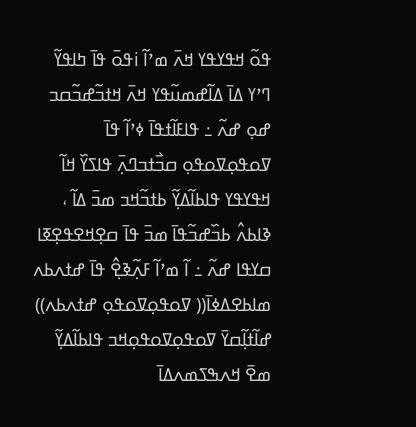ߟߋ߬ ߞߟߌߟߌ ߞߍ߫ ߘߴߊ߬ iߟߋ߫ ߟߊ߫ ߤߊߟߌ߬ ߣߴߌ ߡߊ߫ ߡߊ߬ߝߘߎ߬ߟߌ ߞߍ߫ ߞߙߏ߬ߝߏ߬ߛߏ ߝߋ߲ ߝߍ߬ ߸ ߟߊߓߊ߬ߙߟߊ߫ ߦߴߊ߬ ߟߊ߫ ߜߋߟߋ߲ߜߋߟߋ߲ ߛߏ߯ߙߏߣߍ߲߫ ߟߊߖߌ߰ ߞߊ߬ ߞߟߌߟߌ ߟߊߕߊ߬ߡߌ߲߬ ߕߙߏ߬ߞߏ ߘߏ߫ ߡߊ߬ ، ߢߊߕߍ߮ ߕߏ߰ߝߏ߬ߟߊ߫ ߘߏ߫ ߟߊ߫ ߛߐ߲ߞߐߟߐ߲ߧߊ ߛߌߟߊ ߝߍ߬ ߸ ߊ߬ ߘߴߊ߬ ߓߍ߲߬ߢߐ߲߮ ߟߊ߫ ߝߙߍߕߍ ߘߊߕߐߡߦߊ߫(( ߜߋߟߋ߲ߜߋߟߋ߲ ߝߙߍߕߍ)) ߝߊ߬ߙߊ߲߬ߛߌ߫ ߜߋߟߋ߲ߜߋߟߋ߲ߞߏ ߟߊߕߊ߬ߡߌ߲߬ ߘߐ߫ ߞߍߒߖߘߍߡߊ߫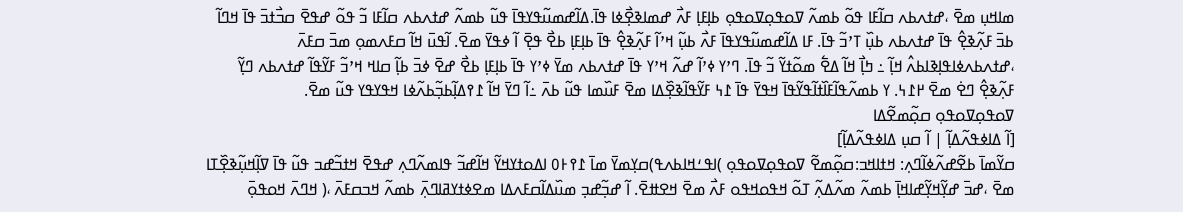ߘߊߞߎ߲ ߘߐ߫ ،ߝߙߍߕߍ ߛߊ߬ߓߊ ߟߋ߬ ߕߘߍ߬ ߜߋߟߋ߲ߜߋߟߋ߲ ߕߊ߲ߓߊ߲ ߓߍ߯ ߝߘߊߢߐ߲߯ߦߊ ߟߊ߫.ߡߊ߬ߝߘߎ߬ߟߌߟߊ߫ ߟߎ߬ ߕߘߍ߬ ߝߙߍߕߍ ߛߊ߬ߓߊ ߏ߬ ߟߋ߬ ߝߟߐ߫ ߛߏ߯ߙߏ߫ ߟߊ߫ ߞߣߊ߬ ߕߏ߫ ߓߍ߲߬ߢߐ߲߮ ߟߊ߫ ߝߙߍߕߍ ߕߎ߲߰ ߠߴߏ߬ ߟߊ߫. ߓߊ ߡߊ߬ߝߘߎ߬ߟߌߟߊ߫ ߓߍ߯ ߕߎ߲߬ ߞߴߊ߬ ߓߍ߲߬ߢߐ߲߮ ߟߊ߫ ߕߊ߲ߓߊ߲ ߕߐ߯ ߟߐ߲߫ ߊ߬ ߦߟߌ߫ ߘߐ߫. ߊ߬ߟߎ߫ ߞߊ߬ ߛߓߍߘߋ߲ ߘߏ߫ ߛߓߍ߫ ،ߝߙߍߕߍߦߊߟߊ߲ߢߊߕߍ߮ ߞߊ߲߬ ߸ ߤߊ߲߯ ߞߊ߬ ߡߐ߱ ߘߋ߬ߙߌ߬ ߏ߬ ߟߊ߫. ߣߴߌ ߦߴߊ߬ ߝߍ߬ ߞߴߌ ߟߊ߫ ߝߙߍߕߍ ߘߌ߫ ߦߴߌ ߟߊ߫ ߕߊ߲ߓߊ߲ ߕߐ߯ ߝߐ߫ ߦߏ߫ ߕߊ߲߬ ߛߊߞ ߞߴߏ߬ ߓߌ߬ߟߊ߬ ߝߙߍߕߍ ߣߌ߲߬ ߓߍ߲߬ߢߐ߲߮ ߣߐ߭ ߘߐ߫ ߂߁߆. ߌ ߕߘߍ߬ߟߊ߬ߓߊ߰ߙߊ߬ߟߌ߬ߟߊ߫ ߞߟߌ߫ ߟߊ߫ ߁߆ ߓߌ߬ߟߊ߬ߢߐ߲߰ߡߊ ߘߐ߫ ߓߎ߰ߘߊ ߟߎ߬ ߕߍ߫ ߸ߊ߬ ߣߌ߫ ߞߊ߬ ߁߉ߡߊ߲߬ߕߏ߲߬ߕߍ߬ߦߊ ߞߟߌߟߌ ߟߎ߬ ߘߐ߫.
ߜߋߟߋ߲ߜߋߟߋ߲ ߛߋ߲߬ߘߐ߬ߡߊ
[ߊ߬ ߡߊߦߟߍ߬ߡߊ߲߬ | ߊ߬ ߛߎ߲ ߡߊߦߟߍ߬ߡߊ߲߬]
ߛߌ߬ߘߊ߫ ߕߐ߬ߝߍ߬ߦߊ߬ߣߍ߲: ߞߙߊߞߏ:ߛߋ߲߬ߘߐ߬ ߜߋߟߋ߲ߜߋߟߋ߲ )ߊߟߑߞߊߕߍߟ)ߛߌ߲ߘߌ߫ ߘߊ߫ ߁߉߅߀ ߊߡߋߙߌߞߌ߬ ߞߊ߬ߝߏ߬ ߟߊߘߍ߬ߣߍ߲ ߝߟߐ߫ ߞߙߏ߬ߝߏ ߟߎ߬ ߟߊ߫ ߜߊ߲߬ߞߎ߲߬ߢߐ߲߰ߠߊ ߘߐ߫ ،ߝߏ߫ ߝߌ߲߬ߞߌ߲߬ߝߊߞߊ߲߫ ߕߘߍ߬ ߘߍ߬ߡߍ߲߬ ߠߋ߬ ߞߟߋߞߟߋ ߓߍ߯ ߘߐ߫ ߞߐߚߐ߫. ߊ߬ ߝߏ߲߬ߝߏ߲ ߘߎ߰ߡߊ߬ߛߓߍߡߊ ߘߐߦߙߌߥߊߣߍ߲߫ ߕߘߍ߬ ߞߏߛߓߍ߫ ،( ߞߣߍ߫ ߞߋߟߋ߲߫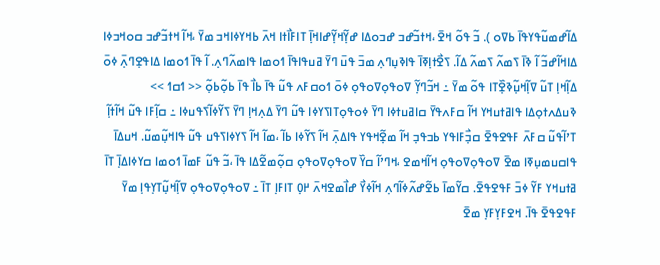ߡߊ߬ߝߘߎ߬ߟߌߟߊ߫ ߕߜߋ ). ߏ߬ ߟߋ߬ ߞߐ߫ ،ߞߙߏ߬ߝߏ ߝߏߋߡߊ ߝߌ߲߬ߞߌ߲߬ߝߊߞߊ߲߫ ߠߊߓߊ߯ߙߊ ߞߍ߫ ߕߞߌߦߊߞߏ ߘߌ߫ ،ߞߊ߬ ߞߙߏ߬ߝߏ ߛߋߞߏߦߊ ߡߊߞߊ߬ߝߏ߬ ߊ߬ ߢߊ߫ ߖߘߍ߬ ߖߘߍ߬ ߡߊ߬. ߖߐ߯ߙߊ߲ߧߊ߫ ߟߊߢߎ߲ߣߍ߲ ߘߏ߫ ߟߎ߫ ߣߌ߫ ߥߎߟߊߟߊ߫ ߗߋߘߊ ߟߊߘߍ߬ߣߍ߲. ߊ߬ ߟߊ߫ ߗߋߘߊ ߡߊߟߐ߲ߣߍ߲߫ ߦߋ߫ ߡߊ߲߬ߞߊ߲ ߠߎ߬ ߜߊ߲߬ߞߎ߲߬ߢߐ߲߰ߠߊ ߟߋ߬ ߘߌ߫ ߸ ߞߏ߬ߣߌ߲߬ ߜߋߟߋ߲ߜߋߟߋ߲ ߦߋ߫ ߗߋߛߓߍ ߟߎ߬ ߟߊ߫ ߕߊ߯ ߟߊ߫ ߕߋ߲߬ߕߋ߲߬ << ߗߛߗ >> ߢߎߡߍߙߋ߲ߡߊ ߟߊߥߙߎߞߌ ߞߊ߬ ߛߓߍߟߌ߫ ߛߊߥߎߙߦߊ ߣߌ߫ ߦߋߟߋ߲ߠߊߖߌߦߊ ߟߎ߬ ߣߌ߫ ߡߍ߲ߞߊ߲ ߣߌ߫ ߖߌ߬ߦߊ߬ߖߟߎߦߊ ߸ ߛߊ߲߬ߓߊ ߟߎ߬ ߞߊ߬ߙߊ߲߬ ߠߴߊ߬ߟߎ߬ ߛߓߍ߫ ߓߟߐߟߐ߫ ߛߏ߲߯ߓߊߟߌ ߕߏߟߏ߲ ߞߊ߬ ߘߐ߲߬ߞߟߌ ߟߊߡߍ߲߫ ߞߊ߬ ߖߌ߬ߦߊ ߕߊ߬ ،ߘߊ߬ ߞߊ߬ ߖߌߦߊߖߟߎ ߟߎ߬ ߟߊߞߎ߲߬ߘߎ߬. ߞߎߡߊ߫ ߟߊߛߎߘߎ߲ߧߊ ߘߐ߫ ߜߋߟߋ߲ߜߋߟߋ߲ ߞߊ߬ߞߘߐ ،ߞߣߴߊ߬ ߛߌ߰ ߜߋߟߋ߲ߜߋߟߋ߲ ߛߋ߲߬ߘߐ߬ߡߊ ߟߊ߫ ،ߏ߬ ߟߎ߬ ߓߘߊ߫ ߗߋߘߊ ߛߌߦߊߡߊ߲߫ ߠߊ߫ ߥߙߎߞߌ ߓߌ߬ ߦߏ߫ ߓߟߐߟߐ߫. ߛߌ߬ߘߊ߫ ߕߐ߬ߝߍ߬ߦߊ߬ߣߍ߲ ߞߊ߬ߦߌ߯ ߝߊ߯ߘߐߞߍ߫ ߂߀߲ ߠߊߓߊ߲ ߠߊ߫ ߸ ߜߋߟߋ߲ߜߋߟߋ߲ ߜߊ߲߬ߞߎ߲߬ߠߌ߲ߟߊ߲ ߘߌ߫ ߓߟߐߟߐ߫ ߟߊ߫. ߞߐߓߌ߲ߓߌ߲ ߘߐ߫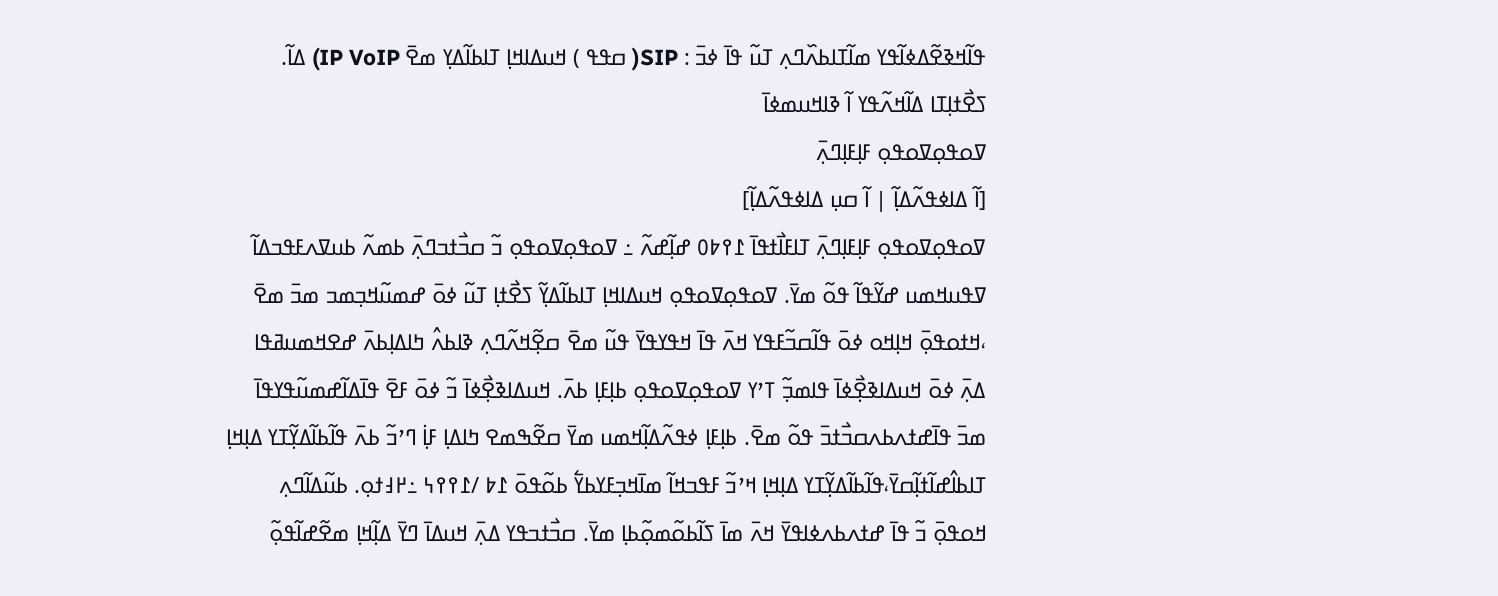ߟߊ߬ߞߢߐ߬ߡߦߊ߬ߟߌ ߘߊ߬ߠߊߕߍ߰ߣߍ߲ ߠߎ߬ ߟߊ߫ ߦߏ߫ : SIP( ߛߟߟ ) ߞߎߡߊߞߊ߲ ߠߊߕߊ߬ߡߌ߲ ߘߐ߫ IP VoIP) ߡߊ߬. ߖߐ߯ߙߊ߲ߠߊ ߡߊ߬ߞߍ߬ߟߌ ߊ߬ ߢߊߞߎߘߦߊ߫
ߜߋߟߋ߲ߜߋߟߋ߲ ߓߊ߲ߓߊ߲ߣߍ߲߫
[ߊ߬ ߡߊߦߟߍ߬ߡߊ߲߬ | ߊ߬ ߛߎ߲ ߡߊߦߟߍ߬ߡߊ߲߬]
ߜߋߟߋ߲ߜߋߟߋ߲ ߓߊ߲ߓߊ߲ߣߍ߲߫ ߠߊߓߊ߯ߙߟߊ߫ ߁߉߈߀ ߝߊ߲߬ߝߍ߬ ߸ ߜߋߟߋ߲ߜߋߟߋ߲ ߏ߬ ߛߏ߯ߙߏߣߍ߲߫ ߕߘߍ߬ ߕߎߜߍߓߟߏߡߊ߬ ߜߟߎߞߘߎ ߝߌ߬ߟߊ߬ ߟߋ߬ ߘߌ߫. ߜߋߟߋ߲ߜߋߟߋ߲ ߞߎߡߊߞߊ߲ ߠߊߕߊ߬ߡߌ߲߬ ߖߐ߯ߙߊ߲ ߠߎ߬ ߦߋ߫ ߝߘߎ߬ߞߏ߲ߘߏ ߘߏ߫ ߘߐ߫ ،ߞߙߋߟߋ߲߫ ߞߊ߲ߞߋ ߦߋ߫ ߟߊ߬ߛߏ߬ߓߟߌ ߞߍ߫ ߟߊ߫ ߞߟߌߟߌ߫ ߟߎ߬ ߘߐ߫ ߛߐ߲߬ߞߍ߬ߣߍ߲ ߢߊߕߍ߮ ߤߊߡߊ߲ߕߍ߫ ߝߐߞߘߎߥߟߊ ߡߍ߲߫ ߦߋ߫ ߞߎߡߊߢߐ߲߯ߦߊ߫ ߟߊߘߏ߲߬ ߠߴߌ ߜߋߟߋ߲ߜߋߟߋ߲ ߕߊ߲ߓߊ߲ ߕߍ߫. ߞߎߡߊߢߐ߲߯ߦߊ߫ ߏ߬ ߦߋ߫ ߓߐ߫ ߟߊ߫ߡߊ߬ߝߘߎ߬ߟߌߟߊ߫ ߘߏ߫ ߟߊ߫ߝߙߍߕߍߛߏ߯ߙߏ߫ ߟߋ߬ ߘߐ߫. ߕߊ߲ߓߊ߲ ߦߟߍ߬ߡߊ߲߬ߞߘߎ ߘߌ߫ ߛߐ߬ߒߘߐ ߤߊߡߊ߲ ߓߊ߲߭ ߣߴߏ߬ ߕߍ߫ ߟߊ߬ߕߊ߬ߡߌ߲߬ߠߌ ߡߊ߲ߞߊ߲ ߠߊߕߊ߮ߝߊ߬ߙߊ߲߬ߛߌ߫،ߟߊ߬ߕߊ߬ߡߌ߲߬ߠߌ ߡߊ߲ߞߊ߲ ߞߴߏ߬ ߓߟߏߞߊ߬ ߘߊ߫ߞߏ߲ߓߌߕߌ߱ ߕߋ߬ߟߋ߫ ߁߈ /߁߉߉߆ ߸߂߃ߙߋ߲. ߕߎ߬ߡߊ߬ߣߍ߲ ߞߋߟߋ߲߫ ߏ߬ ߟߊ߫ ߝߙߍߕߍߦߊߟߌ߫ ߞߍ߫ ߘߊ߫ ߖߊ߬ߕߋ߬ߘߋ߲߬ߕߊ߲ ߘߌ߫. ߛߏ߯ߙߏߟߌ ߡߍ߲߫ ߞߎߡߊ߫ ߣߌ߫ ߡߊ߲߬ߞߊ߲ ߘߐ߬ߝߊ߬ߟߋ߲߬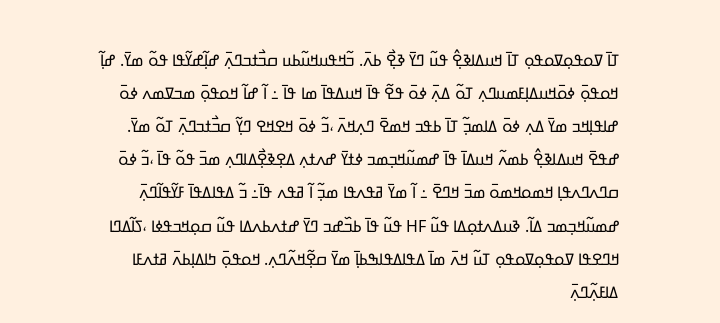ߠߊ߫ ߜߋߟߋ߲ߜߋߟߋ߲ ߠߊ߫ ߞߎߡߊߢߐ߲߮ ߟߎ߬ ߣߌ߫ ߢߐ߲߯ ߕߍ߫. ߏ߬ߞߟߎߞߎ߬ߕߎ ߛߏ߯ߙߏߣߍ߲߫ ߝߊ߲߬ߝߌ߬ߟߊ ߟߋ߬ ߘߌ߫. ߝߊ߲߬ ߞߋߟߋ߲߫ ߦߋ߫ߞߎߡߊ߲ߓߘߎߣߍ߲ ߠߋ߬ ߡߍ߲߫ ߦߋ߫ ߟߐ߬ ߟߊ߫ ߞߎߡߟߊ߫ ߘߊ ߟߊ߫ ߸ ߊ߬ ߝߊ߬ ߞߋߟߋ߲߫ ߘߏߜߘߍ ߦߋ߫ ߝߊߟߊ߲ߞߏ ߘߌ߫ ߡߍ߲ ߦߋ߫ ߡߊߘߏ߲߬ ߠߊ߫ ߕߟߏ ߞߘߐ߫ ߣߍ߲ߞߍ߫ ،ߏ߬ ߦߋ߫ ߞߐߞߐ ߣߌ߲߬ ߛߏ߯ߙߏߣߍ߲߫ ߠߋ߬ ߘߌ߫. ߝߟߐ߫ ߞߎߡߊߢߐ߲߮ ߕߘߍ߬ ߞߎߡߊ߫ ߟߊ߫ ߝߘߎ߬ߞߏ߲ߘߏ ߦߙߌ߫ ߝߍߙߍ߲ ߡߐ߲ߢߐ߲߯ߡߊߣߍ߲ ߘߏ߫ ߟߋ߬ ߟߊ߫ ،ߏ߬ ߦߋ߫ ߛߣߍߣߍߟߊ߲ ߞߘߋߞߘߋ߫ ߘߏ߫ ߞߣߐ߫ ߸ ߊ߬ ߘߌ߫ ߥߟߍߟߊ ߘߏ߲߬ ߊ߬ ߥߟߍ ߟߊ߫߸ ߏ߬ ߡߟߊߡߟߊ߫ ߓߌ߬ߟߊ߬ߣߍ߲߫ ߝߘߎ߬ߞߏ߲ߘߏ ߡߊ߬. ߢߎߡߍߙߋ߲ߡߊ ߟߎ߬ HF ߟߎ߬ ߟߊ߫ ߕߏ߰ߝߏ ߣߌ߫ ߝߙߍߕߍߡߊ ߟߎ߬ ߛߋ߲ߞߏߟߦߊ ،ߖߊ߬ߡߣߊ ߞߣߐߟߊ ߜߋߟߋ߲ߜߋߟߋ߲ ߠߎ߬ ߞߍ߫ ߘߊ߫ ߡߟߊߡߟߊߒߕߊ߲߫ ߘߌ߫ ߛߐ߲߬ߞߍ߬ߣߍ߲. ߞߋߟߋ߲߫ ߤߊߡߊ߲ߕߍ߫ ߥߙߍߓߊ ߡߊߓߍ߲߬ߣߍ߲߫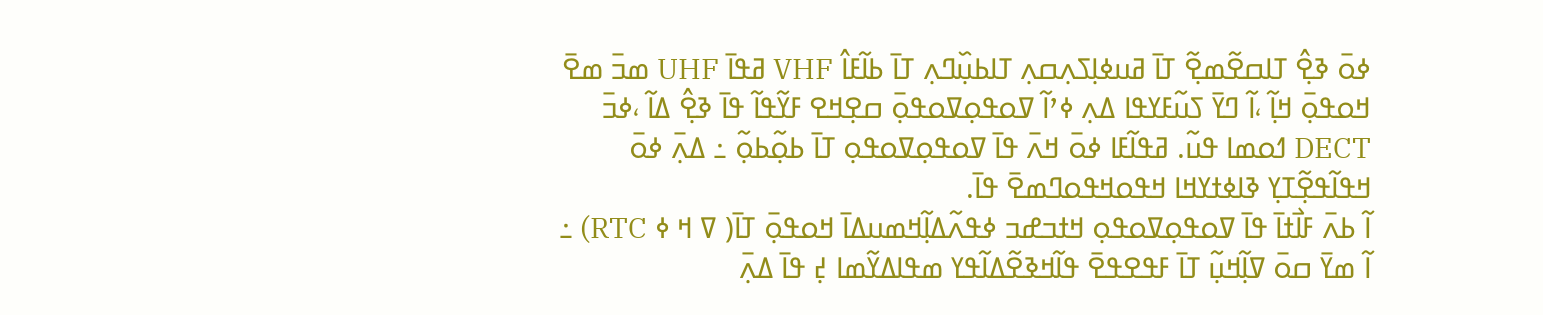ߦߋ߫ ߢߐ߲߮ ߠߊߛߐ߬ߘߐ߲߬ ߠߊ߫ ߥߎߦߊ߲ߖߍ߲ߛߍ߲ ߠߊߕߎ߲߰ߣߍ߲ ߠߊ߫ ߕߊ߬ߓߊ߮ VHF ߥߟߊ߫ UHF ߘߏ߫ ߘߐ߫ ߞߋߟߋ߲߫ ߞߊ߲߬ ،ߊ߬ ߣߌ߫ ߖߎ߬ߓߌߟߊ ߡߍ߲ ߦߴߊ߬ ߜߋߟߋ߲ߜߋߟߋ߲߫ ߛߐ߲ߞߐ ߓߌ߬ߟߊ߬ ߟߊ߫ ߢߐ߲߮ ߡߊ߬ ،ߦߏ߫ DECT ߗߋߘߊ ߟߎ߬. ߥߟߊ߬ߓߊ ߦߋ߫ ߞߍ߫ ߟߊ߫ ߜߋߟߋ߲ߜߋߟߋ߲ ߠߊ߫ ߕߋ߲߬ߕߋ߲߬ ߸ ߡߍ߲߫ ߦߋ߫ ߞߟߊ߬ߟߐ߲߬ߠߌ߲ ߢߊߦߙߌߞߊ ߞߟߋߞߟߋߣߘߐ߫ ߟߊ߫.
ߊ߬ ߕߍ߫ ߓߊ߯ߙߊ߫ ߟߊ߫ ߜߋߟߋ߲ߜߋߟߋ߲ ߞߙߏߝߏ ߦߟߍ߬ߡߊ߲߬ߞߘߎߡߊ߫ ߞߋߟߋ߲߫ ߠߊ߫( ߜ ߞ ߦ RTC) ߸ ߊ߬ ߘߌ߫ ߛߋ߫ ߜߊ߲߬ߞߎ߲߬ ߠߊ߫ ߓߟߐߟߐ߫ ߟߊ߬ߞߢߐ߬ߡߊ߬ߟߌ ߘߟߊߡߌ߬ߘߊ ߄߲ ߟߊ߫ ߡߍ߲߫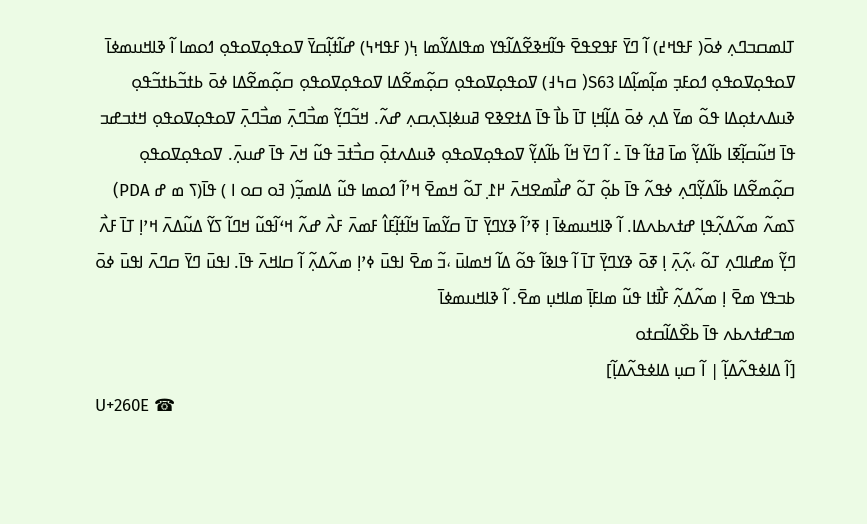ߠߊߘߛߏߣߍ߲ ߦߋ߫( ߓߟߞ߄) ߊ߬ ߣߌ߫ ߓߟߐߟߐ߫ ߟߊ߬ߞߢߐ߬ߡߊ߬ߟߌ ߘߟߊߡߌ߬ߘߊ ߆߲( ߓߟߞ߆) ߝߊ߬ߙߊ߲߬ߛߌ߫ ߜߋߟߋ߲ߜߋߟߋ߲ ߗߋߘߊ ߊ߬ ߢߊߞߎߘߦߊ߫ ߜߋߟߋ߲ߜߋߟߋ߲ ߗߋߓߏ߲ ߘߊ߲߬ߘߊ߲߬ߡߊ S63( ߛ߆߃) ߜߋߟߋ߲ߜߋߟߋ߲ ߛߋ߲߬ߘߐ߬ߡߊ ߜߋߟߋ߲ߜߋߟߋ߲ ߛߋ߲߬ߘߐ߬ߡߊ ߦߋ߫ ߕߙߏ߬ߕߙߏ߬ߟߋ߲ ߢߎߡߍߙߋ߲ߡߊ ߟߋ߬ ߘߌ߫ ߡߍ߲ ߦߋ߫ ߡߊ߲߬ߞߊ߲ ߠߊ߫ ߕߊ߯ ߟߊ߫ ߡߙߐߢߐ ߥߎߦߊ߲ߖߍ߲ߛߍ߲ ߝߍ߬. ߞߏ߬ߣߌ߲߬ ߘߏ߯ߣߍ߲߫ ߘߏ߯ߣߍ߲߫ ߜߋߟߋ߲ߜߋߟߋ߲ ߞߙߏߝߏ ߟߊ߫ ߞߎ߬ߛߊ߲߬ߧߊ ߕߊ߬ߡߌ߲߬ ߘߊ߫ ߥߙߊ߬ ߟߊ߫ ߸ ߊ߬ ߣߌ߫ ߞߊ߬ ߕߊ߬ߡߌ߲߬ ߜߋߟߋ߲ߜߋߟߋ߲ ߢߎߡߍߙߋ߲߫ ߛߏ߯ߙߏ߫ ߟߎ߬ ߞߍ߫ ߟߊ߫ ߝߎߍ߲߫. ߜߋߟߋ߲ߜߋߟߋ߲ ߛߋ߲߬ߘߐ߬ߡߊ ߕߊ߬ߡߌ߲߬ߣߍ߲ ߦߟߍ߬ ߟߊ߫ ߕߋ߲߬ ߠߋ߬ ߝߊ߯ߘߐߞߍ߫ ߂߁߲ ߠߋ߬ ߞߘߐ߫ ߞߴߊ߬ ߗߋߘߊ ߟߎ߬ ߡߊߘߏ߲߬( ߔߋ ߛߋ ߊ ) ߟߊ߫(ߖ ߘ ߝ PDA) ߖߘߍ߬ ߘߍ߬ߡߍ߲߬ߟߊ߲ ߝߙߍߕߍߡߊ. ߊ߬ ߢߊߞߎߘߦߊ߫ ߊ߲ ߧߴߊ߬ ߢߌߣߌ߲߫ ߠߊ߫ ߛߌ߬ߘߊ߫ ߞߊ߬ߙߊ߲߬ߓߊ߮ ߓߘߍ߫ ߓߍ߯ ߝߍ߬ ߞߵߊ߬ߟߎ߬ ߞߣߊ߬ ߖߌ߬ ߡߎ߬ߡߍ߫ ߞߴߊ߲ ߠߊ߫ ߓߍ߯ ߣߌ߲߬ ߘߝߊߣߍ߲ ߠߋ߬ ،ߍ߲߬ߍ߲߫ ߊ߲ ߧߋ߫ ߢߌߣߌ߲߫ ߠߊ߫ ߊ߬ ߟߊߢߊ߬ ߟߋ߬ ߡߊ߬ ߞߘߊߎ߫ ،ߏ߬ ߘߐ߫ ߊߟߎ߫ ߦߴߊ߲ ߘߍ߬ߡߍ߲߬ ߊ߬ ߛߊߞߍ߫ ߟߊ߫. ߊߟߎ߫ ߣߌ߫ ߛߣߍ߫ ߊߟߎ߫ ߦߋ߫ ߕߏߟߌ ߘߐ߫ ߊ߲ ߘߍ߬ߡߍ߲߬ ߓߊ߯ߙߊ ߟߎ߬ ߘߊߓߊ߲߫ ߘߊߞߎ߲ ߘߐ߫. ߊ߬ ߢߊߞߎߘߦߊ߫
ߘߏߝߙߍߕߍ ߟߊ߫ ߕߐ߰ߡߊ߬ߛߙߋ
[ߊ߬ ߡߊߦߟߍ߬ߡߊ߲߬ | ߊ߬ ߛߎ߲ ߡߊߦߟߍ߬ߡߊ߲߬]
U+260E ☎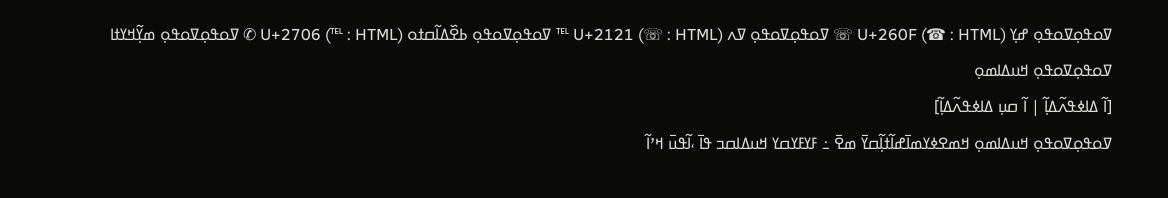ߜߋߟߋ߲ߜߋߟߋ߲ ߝߌ߲ (HTML : ☎) U+260F ☏ ߜߋߟߋ߲ߜߋߟߋ߲ ߜߍ (HTML : ☏) U+2121 ℡ ߜߋߟߋ߲ߜߋߟߋ߲ ߕߐ߰ߡߊ߬ߛߙߋ (HTML : ℡) U+2706 ✆ ߜߋߟߋ߲ߜߋߟߋ߲ ߘߌ߲߬ߞߌߙߊ
ߜߋߟߋ߲ߜߋߟߋ߲ ߞߎߡߊߘߋ߲
[ߊ߬ ߡߊߦߟߍ߬ߡߊ߲߬ | ߊ߬ ߛߎ߲ ߡߊߦߟߍ߬ߡߊ߲߬]
ߜߋߟߋ߲ߜߋߟߋ߲ ߞߎߡߊߘߋ߲ ߞߘߐߦߌߘߊ߫ߝߊ߬ߙߊ߲߬ߛߌ߫ ߘߐ߫ ߸ ߓߌߓߌߛߌ ߞߎߡߊߛߏ ߟߊ߫ ،ߊ߬ߟߎ߫ ߞߴߊ߬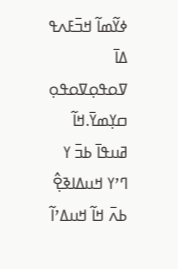ߦߌ߬ߘߊ߬ ߞߏ߫ߓߍߟ ߡߊ߫ ߜߋߟߋ߲ߜߋߟߋ߲ ߛߌ߲ߘߌ߫.ߞߊ߬ ߥߎߟߊ߫ ߕߏ߫ ߌ ߣߴߌ ߞߎߡߊߢߐ߲߮ ߕߍ߫ ߞߊ߬ ߞߎߡߴߊ߬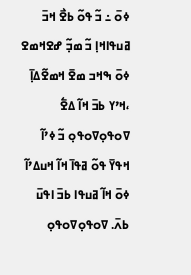ߦߋ߫ ߸ ߏ߬ ߟߋ߬ ߕߐ߯ ߞߏ߫ ߥߎߟߊߞߊ߲ ߏ߬ ߘߏ߲߬ ߝߐߞߘߐ ߦߋ߫ ߒߞߏ ߘߐ߫ ߞߘߐ߬ߡߊ߲߫ ،ߞߴߌ ߕߏ߫ ߞߊ߬ ߡߐ߱ ߜߋߟߋ߲ߜߋߟߋ߲ ߏ߬ ߦߴߊ߬ ߞߟߌ߫ ߟߋ߬ ߥߟߊ߫ ߞߊ߬ ߞߎߡߴߊ߬ ߦߋ߫ ߞߊ߬ ߥߎߟߊ ߕߏ߫ ߊߟߎ߫ ߕߍ߫. ߜߋߟߋ߲ߜߋߟߋ߲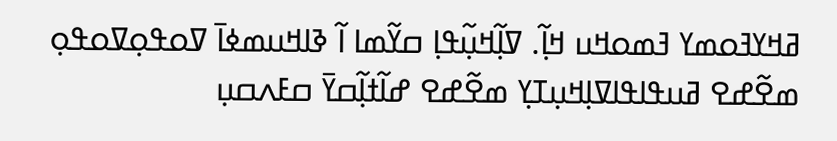ߥߞߌߔߋߘߌ ߔߘߋߞߎ ߞߊ߲߬. ߜߊ߲߬ߞߎ߲߬ߟߊ߲ ߛߌ߬ߘߊ ߊ߬ ߢߊߞߎߘߦߊ߫ ߜߋߟߋ߲ߜߋߟߋ߲ ߘߐ߬ߝߐ ߥߎߟߊߟߊߜߊ߲ߞߎ߲ߠߌ߲ ߘߐ߬ߝߐ ߝߊ߬ߙߊ߲߬ߛߌ߫ ߛߓߍߛߎ߲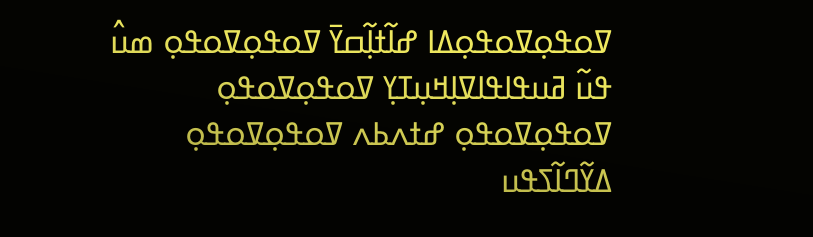ߜߋߟߋ߲ߜߋߟߋ߲ߡߊ ߝߊ߬ߙߊ߲߬ߛߌ߫ ߜߋߟߋ߲ߜߋߟߋ߲ ߘߎ߮ ߟߎ߬ ߥߎߟߊߟߊߜߊ߲ߞߎ߲ߠߌ߲ ߜߋߟߋ߲ߜߋߟߋ߲ ߜߋߟߋ߲ߜߋߟߋ߲ ߝߙߍߕߍ ߜߋߟߋ߲ߜߋߟߋ߲ ߡߌ߬ߣߊ߬ߖߟߎ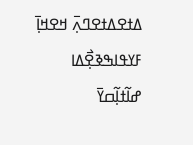ߡߙߐߡߙߐߣߍ߲߫ ߞߐߞߊ߲߫ ߓߌߟߊߒߢߐ߲߯ߡߊ
ߝߊ߬ߙߊ߲߬ߛߌ߫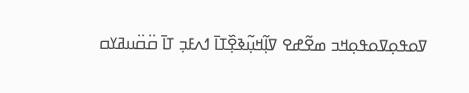ߜߋߟߋ߲ߜߋߟߋ߲ߞߏ ߘߐ߬ߝߐ ߜߊ߲߬ߞߎ߲߬ߢߐ߲߰ߠߊ߫ ߗߍߓߏ߲ ߠߊ߫ ߛ߳ߛ߳ߎߥߌߛ